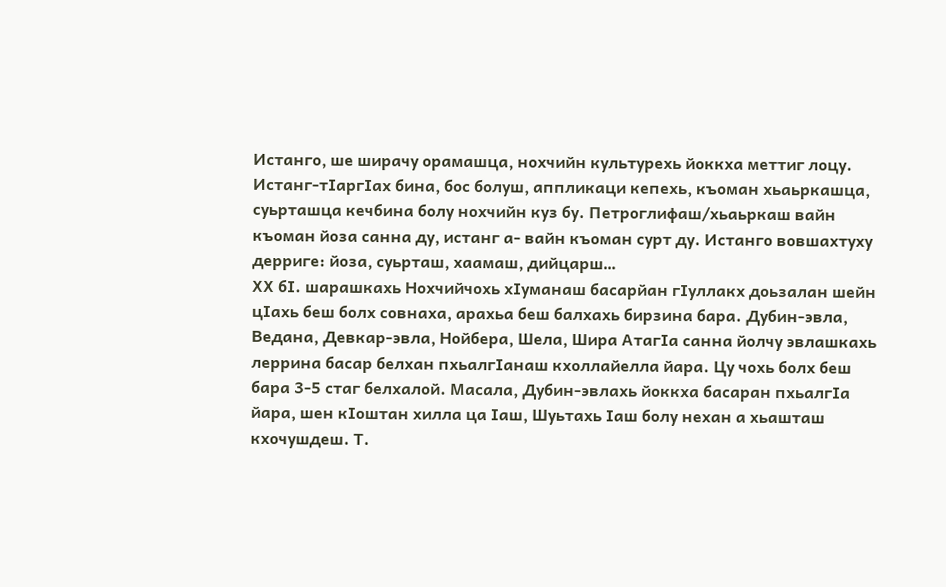Истанго, ше ширачу орамашца, нохчийн культурехь йоккха меттиг лоцу. Истанг-тІаргІах бина, бос болуш, аппликаци кепехь, къоман хьаьркашца, суьрташца кечбина болу нохчийн куз бу. Петроглифаш/хьаьркаш вайн къоман йоза санна ду, истанг а- вайн къоман сурт ду. Истанго вовшахтуху дерриге: йоза, суьрташ, хаамаш, дийцарш…
ХХ бІ. шарашкахь Нохчийчохь хІуманаш басарйан гІуллакх доьзалан шейн цІахь беш болх совнаха, арахьа беш балхахь бирзина бара. Дубин-эвла, Ведана, Девкар-эвла, Нойбера, Шела, Шира АтагІа санна йолчу эвлашкахь леррина басар белхан пхьалгІанаш кхоллайелла йара. Цу чохь болх беш бара 3-5 стаг белхалой. Масала, Дубин-эвлахь йоккха басаран пхьалгІа йара, шен кІоштан хилла ца Іаш, Шуьтахь Іаш болу нехан а хьашташ кхочушдеш. Т.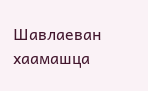Шавлаеван хаамашца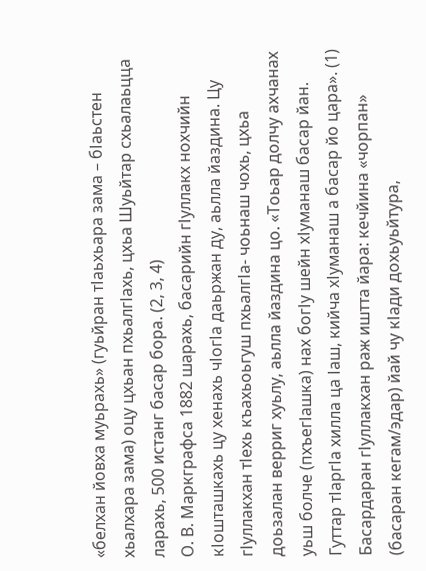«белхан йовха муьрахь» (гуьйран тІаьхьара зама – бІаьстен хьалхара зама) оцу цхьан пхьалгІахь, цхьа Шуьйтар схьалаьцца ларахь, 500 истанг басар бора. (2, 3, 4)
О. В. Маркграфса 1882 шарахь, басарийн гІуллакх нохчийн кІошташкахь цу хенахь чІогІа даьржан ду, аьлла йаздина. Цу гІуллакхан тІехь къахьоьгуш пхьалгІа- чоьнаш чохь, цхьа доьзалан верриг хуьлу, аьлла йаздина цо. «Тоьар долчу ахчанах уьш болче (пхъегІашка) нах богІу шейн хІуманаш басар йан. Гуттар тІаргІа хилла ца Іаш, кийча хІуманаш а басар йо цара». (1)
Басардаран гІуллакхан раж иштта йара: кечйина «чорпан» (басаран кегам/эдар) йай чу кІади дохьуьйтура,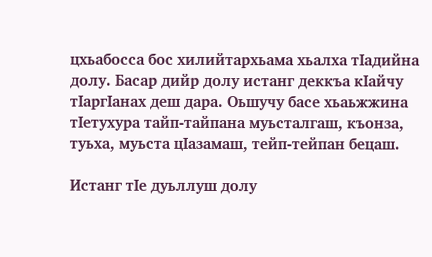цхьабосса бос хилийтархьама хьалха тІадийна долу. Басар дийр долу истанг деккъа кІайчу тІаргІанах деш дара. Оьшучу басе хьаьжжина тІетухура тайп-тайпана муьсталгаш, къонза, туьха, муьста цІазамаш, тейп-тейпан бецаш.

Истанг тІе дуьллуш долу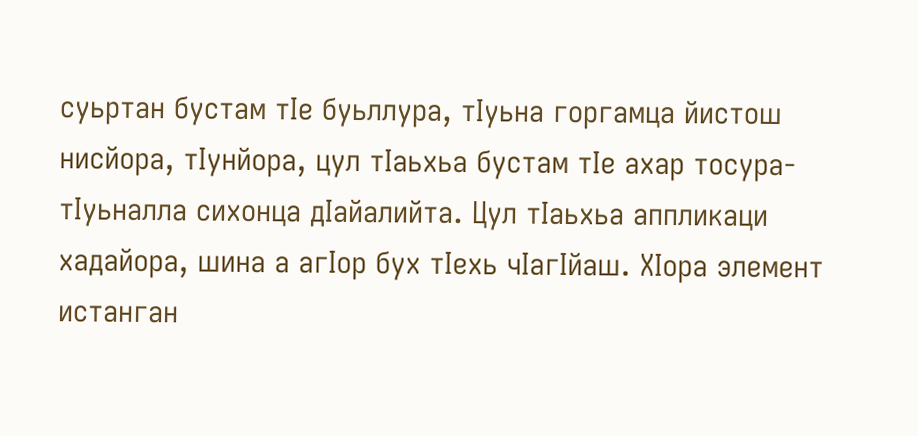суьртан бустам тІе буьллура, тІуьна горгамца йистош нисйора, тІунйора, цул тІаьхьа бустам тІе ахар тосура-тІуьналла сихонца дІайалийта. Цул тІаьхьа аппликаци хадайора, шина а агІор бух тІехь чІагІйаш. ХІора элемент истанган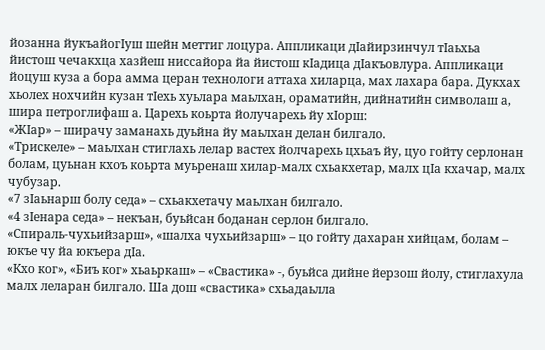йозанна йукъайогІуш шейн меттиг лоцура. Аппликаци дІайирзинчул тІаьхьа йистош чечакхца хазйеш ниссайора йа йистош кІадица дІакъовлура. Аппликаци йоцуш куза а бора амма церан технологи аттаха хиларца, мах лахара бара. Дукхах хьолех нохчийн кузан тІехь хуьлара маьлхан, ораматийн, дийнатийн символаш а, шира петроглифаш а. Царехь коьрта йолучарехь йу хІорш:
«ЖІар» – ширачу заманахь дуьйна йу маьлхан делан билгало.
«Трискеле» – маьлхан стиглахь лелар вастех йолчарехь цхьаъ йу, цуо гойту серлонан болам, цуьнан кхоъ коьрта муьренаш хилар-малх схьакхетар, малх цІа кхачар, малх чубузар.
«7 зІаьнарш болу седа» – схьакхетачу маьлхан билгало.
«4 зІенара седа» – некъан, буьйсан боданан серлон билгало.
«Спираль-чухьийзарш», «шалха чухьийзарш» – цо гойту дахаран хийцам, болам – юкъе чу йа юкъера дІа.
«Кхо ког», «Биъ ког» хьаьркаш» – «Свастика» -, буьйса дийне йерзош йолу, стиглахула малх леларан билгало. Ша дош «свастика» схьадаьлла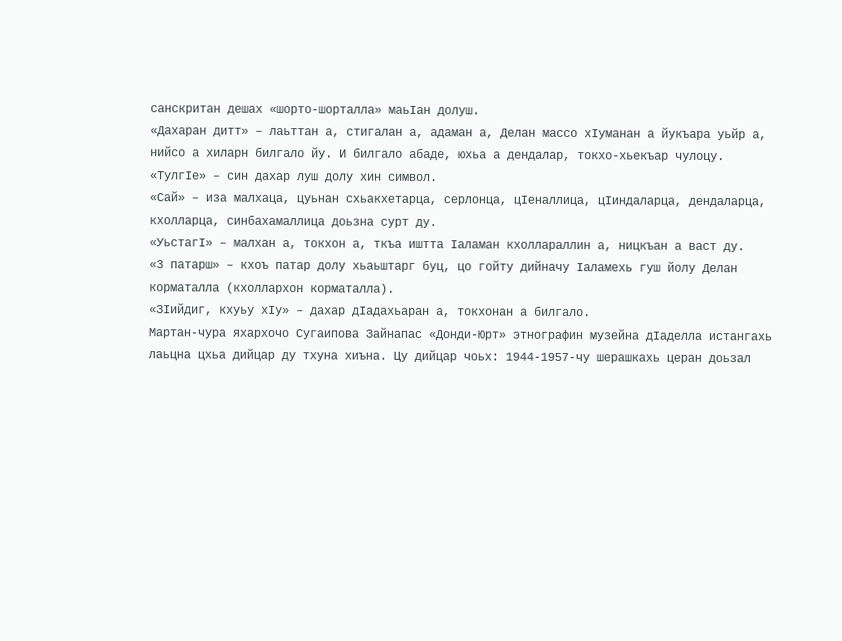санскритан дешах «шорто-шорталла» маьІан долуш.
«Дахаран дитт» – лаьттан а, стигалан а, адаман а, Делан массо хІуманан а йукъара уьйр а, нийсо а хиларн билгало йу. И билгало абаде, юхьа а дендалар, токхо-хьекъар чулоцу.
«ТулгІе» – син дахар луш долу хин символ.
«Сай» – иза малхаца, цуьнан схьакхетарца, серлонца, цІеналлица, цІиндаларца, дендаларца, кхолларца, синбахамаллица доьзна сурт ду.
«УьстагІ» – малхан а, токхон а, ткъа иштта Іаламан кхоллараллин а, ницкъан а васт ду.
«3 патарш» – кхоъ патар долу хьаьштарг буц, цо гойту дийначу Іаламехь гуш йолу Делан корматалла (кхоллархон корматалла).
«ЗІийдиг, кхуьу хІу» – дахар дІадахьаран а, токхонан а билгало.
Мартан-чура яхархочо Сугаипова Зайнапас «Донди-Юрт» этнографин музейна дІаделла истангахь лаьцна цхьа дийцар ду тхуна хиъна. Цу дийцар чоьх: 1944-1957-чу шерашкахь церан доьзал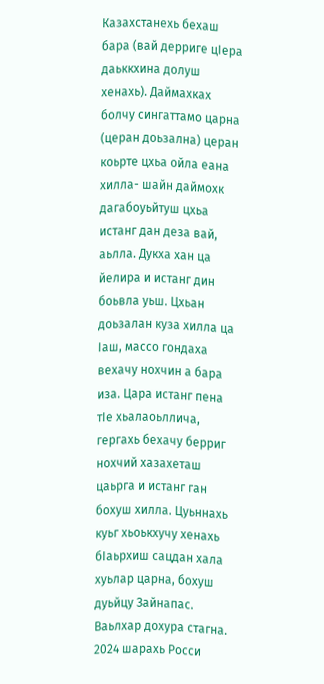Казахстанехь бехаш бара (вай дерриге цІера даьккхина долуш хенахь). Даймахках болчу сингаттамо царна (церан доьзална) церан коьрте цхьа ойла еана хилла- шайн даймохк дагабоуьйтуш цхьа истанг дан деза вай, аьлла. Дукха хан ца йелира и истанг дин боьвла уьш. Цхьан доьзалан куза хилла ца Іаш, массо гондаха вехачу нохчин а бара иза. Цара истанг пена тІе хьалаоьллича, гергахь бехачу берриг нохчий хазахеташ цаьрга и истанг ган бохуш хилла. Цуьннахь куьг хьоькхучу хенахь бІаьрхиш сацдан хала хуьлар царна, бохуш дуьйцу Зайнапас. Ваьлхар дохура стагна.
2024 шарахь Росси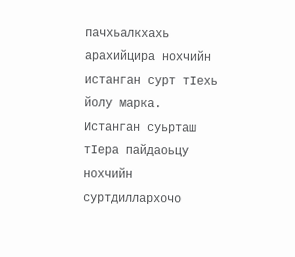пачхьалкхахь арахийцира нохчийн истанган сурт тІехь йолу марка.
Истанган суьрташ тІера пайдаоьцу нохчийн суртдиллархочо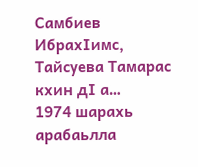Самбиев ИбрахІимс, Тайсуева Тамарас кхин дІ а…
1974 шарахь арабаьлла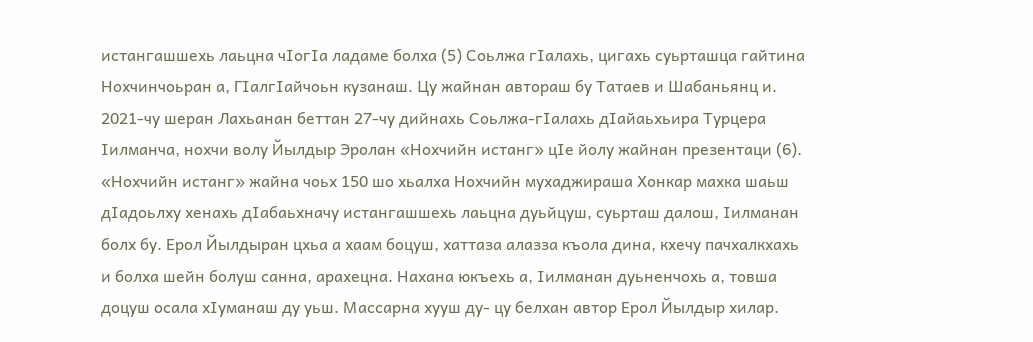истангашшехь лаьцна чІогІа ладаме болха (5) Соьлжа гІалахь, цигахь суьрташца гайтина Нохчинчоьран а, ГІалгІайчоьн кузанаш. Цу жайнан автораш бу Татаев и Шабаньянц и.
2021-чу шеран Лахьанан беттан 27-чу дийнахь Соьлжа-гІалахь дІайаьхьира Турцера Іилманча, нохчи волу Йылдыр Эролан «Нохчийн истанг» цІе йолу жайнан презентаци (6).
«Нохчийн истанг» жайна чоьх 150 шо хьалха Нохчийн мухаджираша Хонкар махка шаьш дІадоьлху хенахь дІабаьхначу истангашшехь лаьцна дуьйцуш, суьрташ далош, Іилманан болх бу. Ерол Йылдыран цхьа а хаам боцуш, хаттаза алазза къола дина, кхечу пачхалкхахь и болха шейн болуш санна, арахецна. Нахана юкъехь а, Іилманан дуьненчохь а, товша доцуш осала хІуманаш ду уьш. Массарна хууш ду- цу белхан автор Ерол Йылдыр хилар.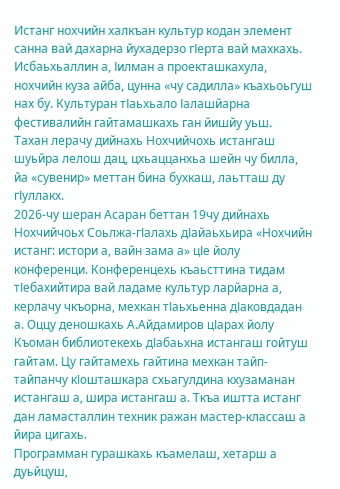Истанг нохчийн халкъан культур кодан элемент санна вай дахарна йухадерзо гІерта вай махкахь. Исбаьхьаллин а, Іилман а проекташкахула, нохчийн куза айба, цунна «чу садилла» къахьоьгуш нах бу. Культуран тІаьхьало Іалашйарна фестивалийн гайтамашкахь ган йишйу уьш.
Тахан лерачу дийнахь Нохчийчохь истангаш шуьйра лелош дац, цхьаццанхьа шейн чу билла, йа «сувенир» меттан бина бухкаш, лаьтташ ду гІуллакх.
2026-чу шеран Асаран беттан 19чу дийнахь Нохчийчоьх Соьлжа-гІалахь дІайаьхьира «Нохчийн истанг: истори а, вайн зама а» цІе йолу конференци. Конференцехь къаьсттина тидам тІебахийтира вай ладаме культур ларйарна а, керлачу чкъорна, мехкан тІаьхьенна дІаковдадан а. Оццу деношкахь А.Айдамиров цІарах йолу Къоман библиотекехь дІабаьхна истангаш гойтуш гайтам. Цу гайтамехь гайтина мехкан тайп-тайпанчу кІошташкара схьагулдина кхузаманан истангаш а, шира истангаш а. Ткъа иштта истанг дан ламасталлин техник ражан мастер-классаш а йира цигахь.
Программан гурашкахь къамелаш, хетарш а дуьйцуш,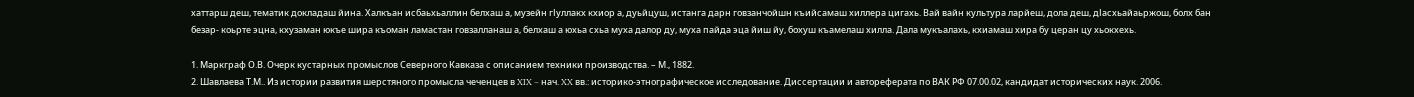хаттарш деш, тематик докладаш йина. Халкъан исбаьхьаллин белхаш а, музейн гІуллакх кхиор а, дуьйцуш, истанга дарн говзанчойшн къийсамаш хиллера цигахь. Вай вайн культура ларйеш, дола деш, дІасхьайаьржош, болх бан безар- коьрте эцна, кхузаман юкъе шира къоман ламастан говзалланаш а, белхаш а юхьа схьа муха далор ду, муха пайда эца йиш йу, бохуш къамелаш хилла. Дала мукъалахь, кхиамаш хира бу церан цу хьокхехь.

1. Маркграф О.В. Очерк кустарных промыслов Северного Кавказа с описанием техники производства. – М., 1882.
2. Шавлаева Т.М.. Из истории развития шерстяного промысла чеченцев в XIX – нач. XX вв.: историко-этнографическое исследование. Диссертации и автореферата по ВАК РФ 07.00.02, кандидат исторических наук. 2006.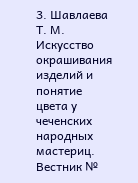3. Шавлаева Т. М. Искусство окрашивания изделий и понятие цвета у чеченских народных мастериц. Вестник №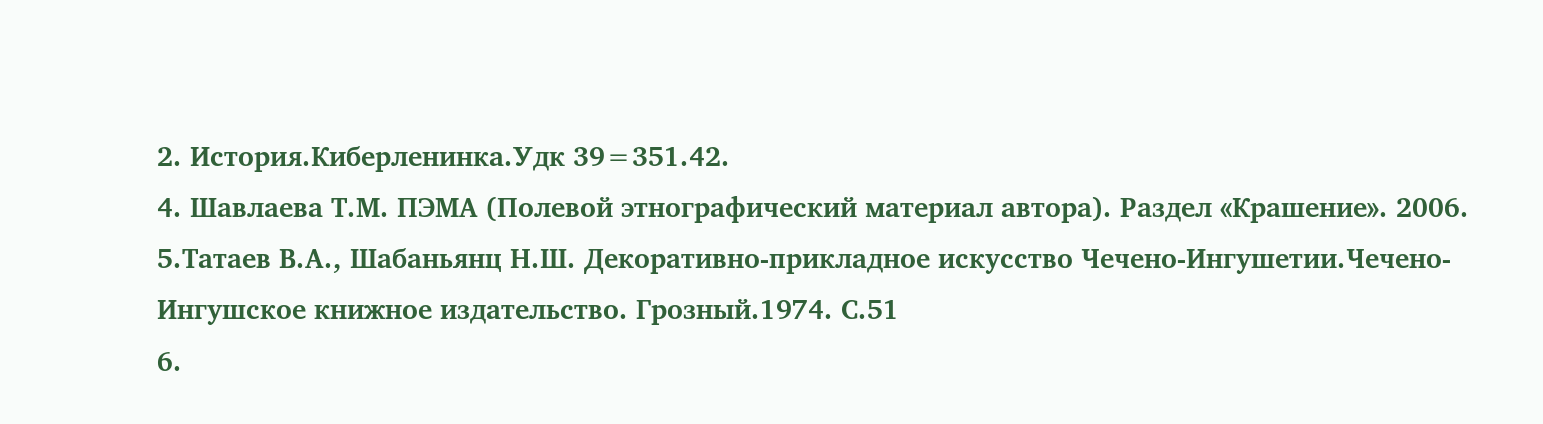2. История.Киберленинка.Удк 39=351.42.
4. Шавлаева Т.М. ПЭМА (Полевой этнографический материал автора). Раздел «Крашение». 2006.
5.Татаев В.А., Шабаньянц Н.Ш. Декоративно-прикладное искусство Чечено-Ингушетии.Чечено-Ингушское книжное издательство. Грозный.1974. С.51
6.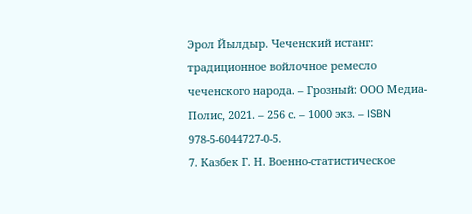Эрол Йылдыр. Чеченский истанг: традиционное войлочное ремесло чеченского народа. – Грозный: ООО Медиа-Полис, 2021. – 256 с. – 1000 экз. – ISBN 978-5-6044727-0-5.
7. Казбек Г. Н. Военно-статистическое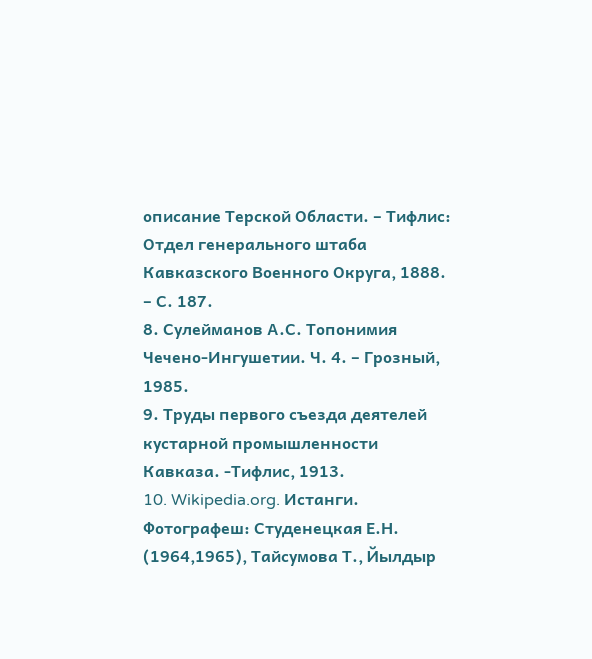описание Терской Области. – Тифлис: Отдел генерального штаба Кавказского Военного Округа, 1888. – С. 187.
8. Сулейманов А.С. Топонимия Чечено-Ингушетии. Ч. 4. – Грозный, 1985.
9. Труды первого съезда деятелей кустарной промышленности Кавказа. -Тифлис, 1913.
10. Wikipedia.org. Истанги.
Фотографеш: Студенецкая Е.Н. (1964,1965), Тайсумова Т., Йылдыр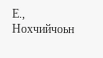Е., Нохчийчоьн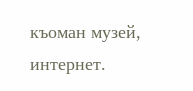къоман музей, интернет.